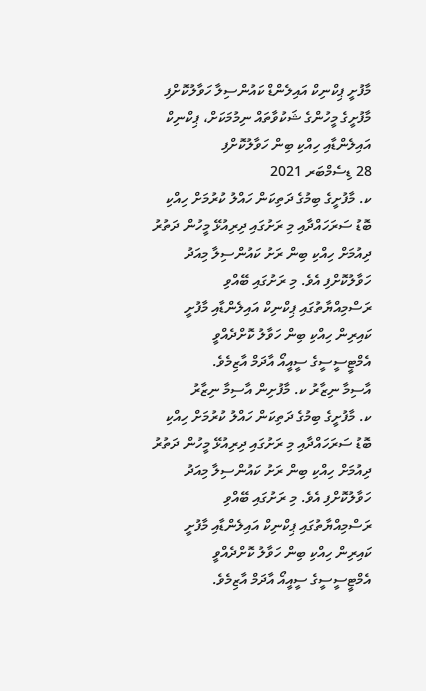މާފުށީ ޕިކްނިކް އައިލެންޑް ކައުންސިލާ ހަވާލުކޮށްފި
މާފުށީގެ މީހުންގެ ޝަކުވާތައް ނިމުމަކަށް، ޕިކްނިކް އައިލެންޑާއި ހިއްކި ބިން ހަވާލުކޮށްފި
28 ޑިސެމްބަރ 2021
ކ. މާފުށީގެ ބިމުގެ ދަތިކަން ހައްލު ކުރުމަށް ހިއްކި ބޮޑު ސަރަހައްދާއި މި ރަށުގައި ދިރިއުޅޭ މީހުން ދަތުރު ދިއުމަށް ހިއްކި ބިން ރަށު ކައުންސިލާ މިއަދު ހަވާލުކޮށްފި އެވެ. މި ރަށުގައި ބޭއްވި ރަސްމިއްޔާތުގައި ޕިކްނިކް އައިލެންޑާއި މާފުށީ ކައިރިން ހިއްކި ބިން ހަވާލު ކޮށްދެއްވީ އެމްޓީސީސީގެ ސީއީއޯ އާދަމް އާޒިމެވެ.
އާސިމާ ނިޒާރު ކ. މާފުށިން އާސިމާ ނިޒާރު
ކ. މާފުށީގެ ބިމުގެ ދަތިކަން ހައްލު ކުރުމަށް ހިއްކި ބޮޑު ސަރަހައްދާއި މި ރަށުގައި ދިރިއުޅޭ މީހުން ދަތުރު ދިއުމަށް ހިއްކި ބިން ރަށު ކައުންސިލާ މިއަދު ހަވާލުކޮށްފި އެވެ. މި ރަށުގައި ބޭއްވި ރަސްމިއްޔާތުގައި ޕިކްނިކް އައިލެންޑާއި މާފުށީ ކައިރިން ހިއްކި ބިން ހަވާލު ކޮށްދެއްވީ އެމްޓީސީސީގެ ސީއީއޯ އާދަމް އާޒިމެވެ.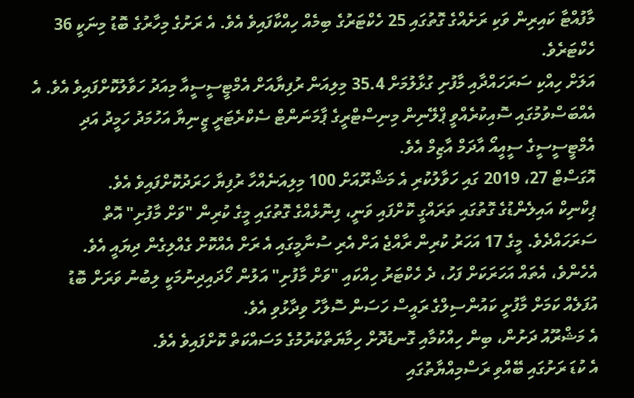މާފުއްޓާ ކައިރިން ވަކި ރަށެއްގެ ގޮތުގައި 25 ހެކްޓަރުގެ ބިމެއް ހިއްކާފައިވެ އެވެ. އެ ރަށުގެ މިހާރުގެ ބޮޑު މިނަކީ 36 ހެކްޓަރެވެ.
އަލަށް ހިއްކި ސަރަހައްދާއި މާފުށި ގުޅާލުމަށް 35.4 މިލިއަން ރުފިޔާއަށް އެމްޓީސީސީއާ މިއަދު ހަވާލުކޮށްފައިވެ އެވެ. އެ އެއްބަސްވުމުގައި ސޮއިކުރެއްވީ ޕްލޭނިން މިނިސްޓްރީގެ ޕާމަނަންޓް ސެކްރެޓަރީ ޒީނިޔާ އަހުމަދު ހަމީދު އަދި އެމްޓީސީސީގެ ސީއީއޯ އާދަމް އާޒިމް އެވެ.
އޮގަސްޓް 27، 2019 ގައި ހަވާލުކުރި އެ މަޝްރޫއަށް 100 މިލިއަނެއްހާ ރުފިޔާ ހަރަދުކޮށްފައިވެ އެވެ.
ޕިކްނިކް އައިލެންޑުގެ ގޮތުގައި ތަރައްގީ ކޮށްފައި ވަނީ، ފިނޮޅެއްގެ ގޮތުގައި މީގެ ކުރިން "ވަށް މާފުށި" އޮތް ސަރަހައްދެވެ. މީގެ 17 އަހަރު ކުރިން ރާއްޖެ އަށް އެރި ސުނާމީގައި އެ ރަށް އެއްކޮށް ގެއްލިގެން ދިޔައީ އެވެ. އެހެންވެ، އެތައް އަހަރަކަށް ފަހު، ދެ ހެކްޓަރު ހިއްކައި "ވަށް މާފުށި" އަލުން ހޯދައިދިނުމަކީ ލިބުނު ވަރަށް ބޮޑު އުފަލެއް ކަމަށް މާފުށީ ކައުންސިލްގެ ރައީސް ހަސަން ސޮލާހު ވިދާޅުވި އެވެ.
އެ މަޝްރޫއު ދަށުން، ބިން ހިއްކުމާއި ގޮނޑުދޮށް ހިމާޔަތްކުރުމުގެ މަސައްކަތް ކޮށްފައިވެ އެވެ.
އެ ކުޑަ ރަށުގައި ބޭއްވި ރަސްމިއްޔާތުގައި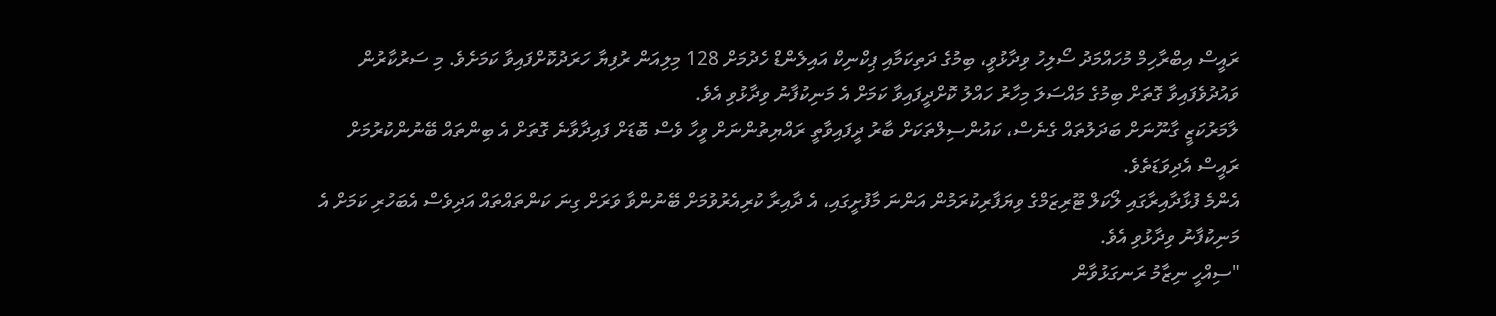ރައީސް އިބްރާހިމް މުހައްމަދު ސޯލިހު ވިދާޅުވީ، ބިމުގެ ދަތިކަމާއި ޕިކްނިކް އައިލެންޑް ހެދުމަށް 128 މިލިއަން ރުފިޔާ ހަރަދުކޮށްފައިވާ ކަމަށެވެ. މި ސަރުކާރުން ވައުދުވެފައިވާ ގޮތަށް ބިމުގެ މައްސަލަ މިހާރު ހައްލު ކޮށްދީފައިވާ ކަމަށް އެ މަނިކުފާނު ވިދާޅުވި އެވެ.
ލާމަރުކަޒީ ގާނޫނަށް ބަދަލުތައް ގެނެސް، ކައުންސިލްތަކަށް ބާރު ދީފައިވާތީ ރައްޔިތުންނަށް ވީހާ ވެސް ބޮޑަށް ފައިދާވާނެ ގޮތަށް އެ ބިންތައް ބޭނުންކުރުމަށް ރައީސް އެދިވަޑަތެވެ.
އެންމެ ފުޅާދާއިރާގައި ލޯކަލް ޓޫރިޒަމްގެ ވިޔަފާރިކުރަމުން އަންނަ މާފުށީގައި، އެ ދާއިރާ ކުރިއެރުވުމަށް ބޭނުންވާ ވަރަށް ގިނަ ކަންތައްތައް އަދިވެސް އެބަހުރި ކަމަށް އެ މަނިކުފާނު ވިދާޅުވި އެވެ.
"ސިއްހީ ނިޒާމު ރަނގަޅުވާން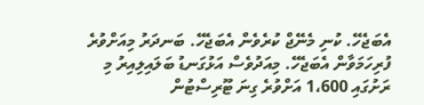އެބަޖެހޭ. ކުނި މެނޭޖް ކުރެވެން އެބަޖެހޭ. ބަނދަރު މިއަށްވުރެ ފުރިހަމަވާން އެބަޖެހޭ. މިއަދުވެސް އަޅުގަނޑު ބަލައިލިއިރު މި ރަށުގައި 1،600 އަށްވުރެ ގިނަ ޓޫރިސްޓުން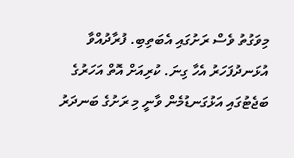މިވަގުތު ވެސް ރަށުގައި އެބަތިބި. ފުރާދުއްވާ އުޅަނދުފަހަރު އެހާ ގިނަ. ކުރިއަށް އޮތް އަހަރުގެ ބަޖެޓުގައި އަޅުގަނޑުމެން ވާނީ މި ރަށުގެ ބަނދަރު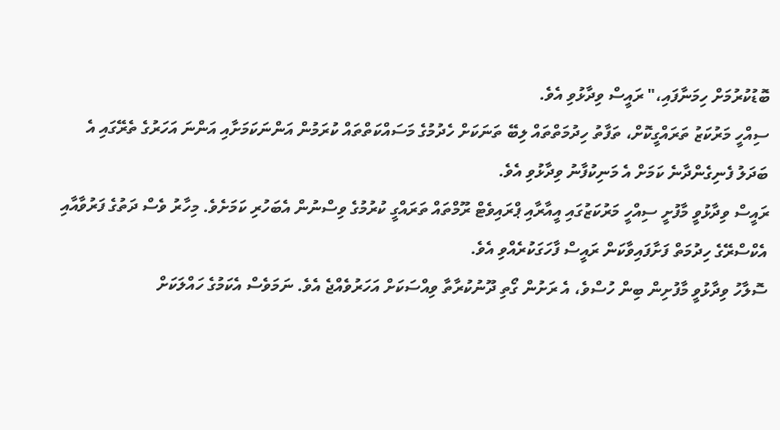ބޮޑުކުރުމަށް ހިމަނާފައި،" ރައީސް ވިދާޅުވި އެވެ.
ސިއްހީ މަރުކަޒު ތަރައްގީކޮށް، ތަފާތު ހިދުމަތްތައް ލިބޭ ތަނަކަށް ހެދުމުގެ މަސައްކަތްތައް ކުރަމުން އަންނަކަމަށާއި އަންނަ އަހަރުގެ ތެރޭގައި އެ ބަދަލު ފެނިގެންދާނެ ކަމަށް އެ މަނިކުފާނު ވިދާޅުވި އެވެ.
ރައީސް ވިދާޅުވީ މާފުށީ ސިއްހީ މަރުކަޒުގައި އީއާރާއި ޕްރައިވެޓް ރޫމްތައް ތަރައްގީ ކުރުމުގެ ވިސްނުން އެބަހުރި ކަމަށެވެ. މިހާރު ވެސް ދަތުގެ ފަރުވާއާއި އެކްސްރޭގެ ހިދުމަތް ފަށާފައިވާކަން ރައީސް ފާހަގަކުރެއްވި އެވެ.
ސޮލާހު ވިދާޅުވީ މާފުށިން ބިން ހުސްވެ، އެ ރަށުން ގޯތި ދޫނުކުރާތާ ވިއްސަކަށް އަހަރުވެއްޖެ އެވެ. ނަމަވެސް އެކަމުގެ ހައްލަކަށް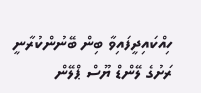ހިއްކައިދީފައިވާ ބިން ބޭނުންކުރާނީ ރަށުގެ ލޭންޑް ޔޫސް ޕްލޭން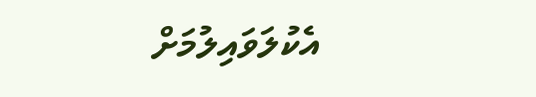އެކުލަވައިލުމަށް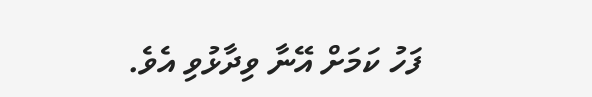ފަހު ކަމަށް އޭނާ ވިދާޅުވި އެވެ.